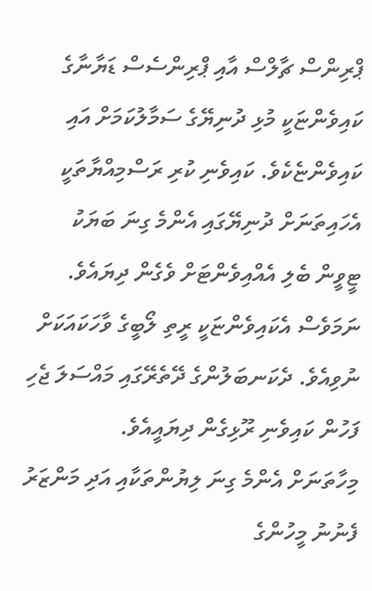ޕްރިންސް ޗާލްސް އާއި ޕްރިންސެސް ޑަޔާނާގެ ކައިވެންޏަކީ މުޅި ދުނިޔޭގެ ސަމާލުކަމަށް އައި ކައިވެންޏެކެވެ. ކައިވެނި ކުރި ރަސްމިއްޔާތަކީ އެހައިތަނަށް ދުނިޔޭގައި އެންމެ ގިނަ ބަޔަކު ޓީވީން ބެލި އެއްއިވެންޓަށް ވެގެން ދިޔައެވެ. ނަމަވެސް އެކައިވެންޏަކީ ރީތި ލޯބީގެ ވާހަކައަކަށް ނުވިއެވެ. ދެކަނބަލުންގެ ދޭތެރޭގައި މައްސަލަ ޖެހި ފަހުން ކައިވެނި ރޫޅިގެން ދިޔައީއެވެ.
މިހާތަނަށް އެންމެ ގިނަ ލިޔުންތަކާއި އަދި މަންޒަރު ފެނުނު މީހުންގެ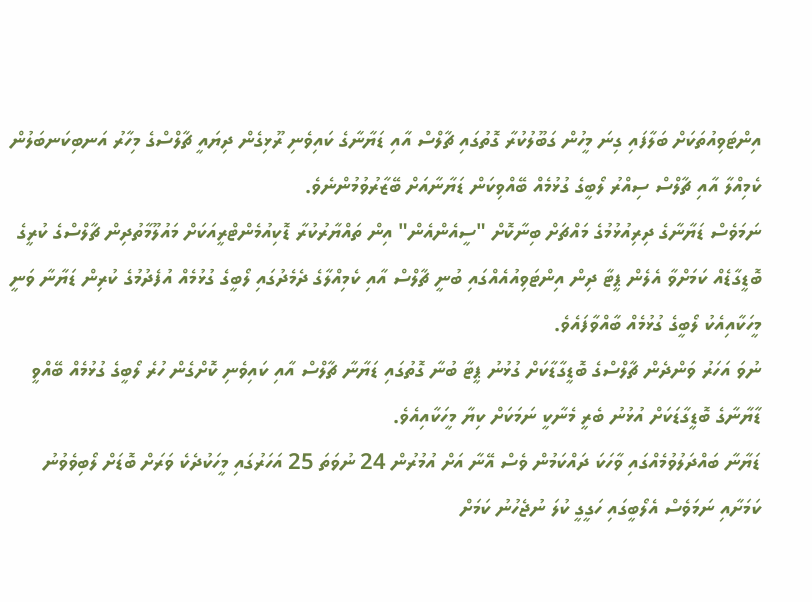އިންޓަވިއުތަކަށް ބަލާފައި ގިނަ މީހުން ގަބޫލުކުރާ ގޮތުގައި ޗާލްސް އާއި ޑަޔާނާގެ ކައިވެނި ރޫޅިގެން ދިޔައީ ޗާލްސްގެ މިހާރު އަނބިކަނބަލުން ކެމިއްލާ އާއި ޗާލްސް ސިއްރު ލޯބީގެ ގުޅުމެއް ބޭއްވިކަން ޑަޔާނާއަށް ބޭޒާރުވުމުންނެވެ.
ނަމަވެސް ޑަޔާނާގެ ދިރިއުޅުމުގެ މައްޗަށް ބިނާކޮށް "ސީއެންއެން" އިން ތައްޔާރުކުރާ ޑޮކިއުމެންޓްރީއަކަށް މައުލޫމާތުދިން ޗާލްސްގެ ކުރީގެ ބޮޑީގާޑެއް ކަމަށްވާ އެލެން ޕީޓާ ދިން އިންޓަވިއުއެއްގައި ބުނީ ޗާލްސް އާއި ކެމިއްލާގެ ދެމެދުގައި ލޯބީގެ ގުޅުމެއް އުފެދުމުގެ ކުރިން ޑަޔާނާ ވަނީ މީހަކާއިއެކު ލޯބީގެ ގުޅުމެއް ބާއްވާފައެވެ.
ނުވަ އަހަރު ވަންދެން ޗާލްސްގެ ބޮޑީގާޑާކަށް ގުޅުނު ޕީޓާ ބުނާ ގޮތުގައި ޑަޔާނާ ޗާލްސް އާއި ކައިވެނި ކޮށްގެން ހުރެ ލޯބީގެ ގުޅުމެއް ބޭއްވީ ޑާޔާނާގެ ބޮޑީގާޑަކަށް އުޅުނު ބެރީ މެނާކީ ނަމަކަށް ކިޔާ މީހަކާއިއެވެ.
ޑަޔާނާ ބައްދަލުވުމެއްގައި ވާހަކަ ދައްކަމުން ވެސް އޭނާ އަށް އުމުރުން 24 ނުވަތަ 25 އަހަރުގައި މީހަކުދެކެ ވަރަށް ބޮޑަށް ލޯބިވެވުނު ކަމަށާއި ނަމަވެސް އެލޯބީގައި ހަގީގީ ކުލަ ނުޖެހުނު ކަމަށް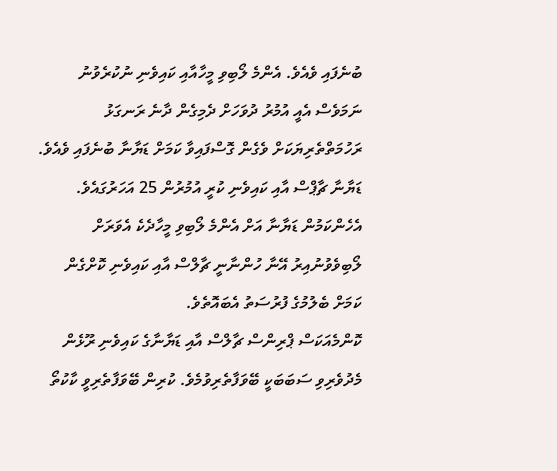ބުނެފައި ވެއެވެ. އެންމެ ލޯބިވި މީހާއާއި ކައިވެނި ނުކުރެވުނު ނަމަވެސް އެއީ އުމުރު ދުވަހަށް ދެމިގެން ދާނެ ރަނގަޅު ރަހުމަތްތެރިޔަކަށް ވެގެން ގޮސްފައިވާ ކަމަށް ޑަޔާނާ ބުނެފައި ވެއެވެ. ޑަޔާނާ ޗާޕްސް އާއި ކައިވެނި ކުރީ އުމުރުން 25 އަހަރުގައެވެ. އެހެންކަމުން ޑަޔާނާ އަށް އެންމެ ލޯބިވި މީހާދެކެ އެވަރަށް ލޯބިވެވުނުއިރު އޭނާ ހުންނާނީ ޗާލްސް އާއި ކައިވެނި ކޮށްގެން ކަމަށް ބެލުމުގެ ފުރުސަތު އެބައޮތެވެ.
ކޮންމެއަކަސް ޕްރިންސް ޗާލްސް އާއި ޑަޔާނާގެ ކައިވެނި ރޫޅެން މެދުވެރިވި ސަބަބަކީ ބޭވަފާތެރިވުމެވެ. ކުރިން ބޭވަފާތެރިވީ ކާކުތޯ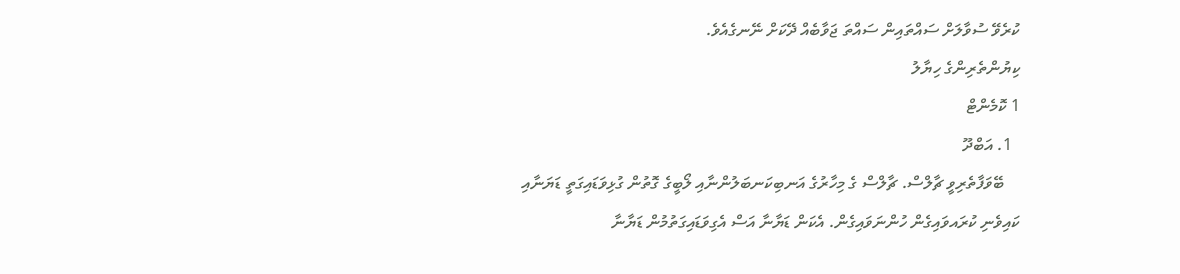ކުރެވޭ ސުވާލަށް ސައްތައިން ސައްތަ ޖަވާބެއް ދޭކަށް ނޭނގެއެވެ.
ކިޔުންތެރިންގެ ހިޔާލު
1 ކޮމެންޓް
  1. އަބްދޫ
    ބޭވަފާތެރިވީ ޗާލްސް. ޗާލްސް ގެ މިހާރުގެ އަނބިކަނބަލުންނާއި ލޯބީގެ ގޮތުން ގުޅިވަޑައިގަތީ ޑަޔަނާއި ކައިވެނި ކުރައވައިގެން ހުންނަވައިގެން. އެކަން ޑަޔާނާ އަސް އެގިވަޑައިގަތުމުން ޑަޔާނާ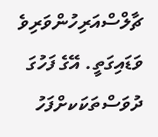ޗާލްސްއަރިހުންވަރިވެ ވަޑައިގަތީ. އޭގެ ފަހުގަ ދުވަސްތަކަކށްފަހު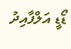ޑޯޑީ އަލްފާއިދު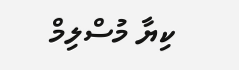ކިޔާ މުސްލިމް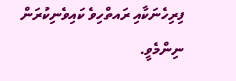ފިރިހެނަކާއި ރައތްހިވެ ކައިވެނިކުރަން ނިންމެވީ.